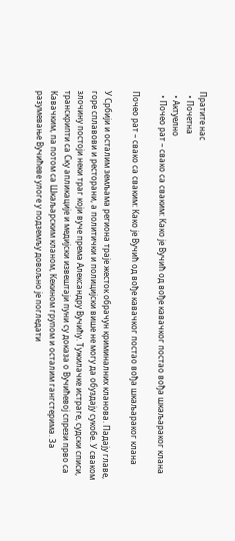Пратите нас
  • Почетна
  • Актуелно
  • Почео рат – свако са сваким: Како је Вучић од вође кавачког постао вођа шкаљараког клана

Почео рат – свако са сваким: Како је Вучић од вође кавачког постао вођа шкаљараког клана

У Србији и осталим земљама региона траје жесток обрачун криминалних кланова. Падају главе, горе сплавови и ресторани, а политички и полицијски више не могу да обуздају сукобе. У сваком злочину постоји неки траг који вуче према Александру Вучићу. Тужилачке истраге, судски списи, транскрипти са Скy апликације и медијски извештаји пуни су доказа о Вучићевој спрези прво са Кавачким, па потом са Шкаљарским кланом, Кекином групом и осталим гангстерима. За разумевање Вучићеве улоге у подземљу довољно је погледати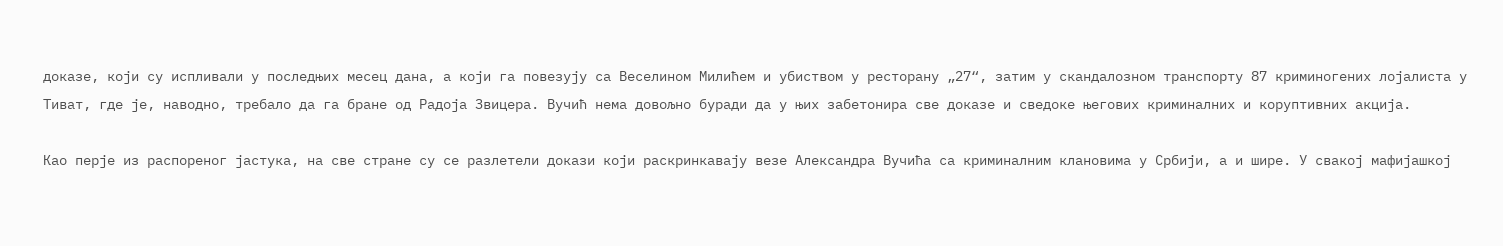доказе, који су испливали у последњих месец дана, а који га повезују са Веселином Милићем и убиством у ресторану „27“, затим у скандалозном транспорту 87 криминогених лојалиста у Тиват, где је, наводно, требало да га бране од Радоја Звицера. Вучић нема довољно буради да у њих забетонира све доказе и сведоке његових криминалних и коруптивних акција.

Као перје из распореног јастука, на све стране су се разлетели докази који раскринкавају везе Александра Вучића са криминалним клановима у Србији, а и шире. У свакој мафијашкој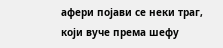афери појави се неки траг, који вуче према шефу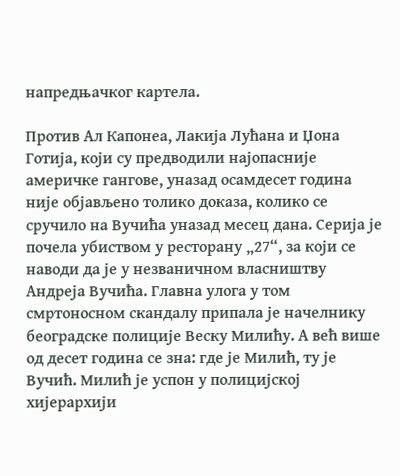напредњачког картела.

Против Ал Капонеа, Лакија Лућана и Џона Готија, који су предводили најопасније америчке гангове, уназад осамдесет година није објављено толико доказа, колико се сручило на Вучића уназад месец дана. Серија је почела убиством у ресторану „27“, за који се наводи да је у незваничном власништву Андреја Вучића. Главна улога у том смртоносном скандалу припала је начелнику београдске полиције Веску Милићу. А већ више од десет година се зна: где је Милић, ту је Вучић. Милић је успон у полицијској хијерархији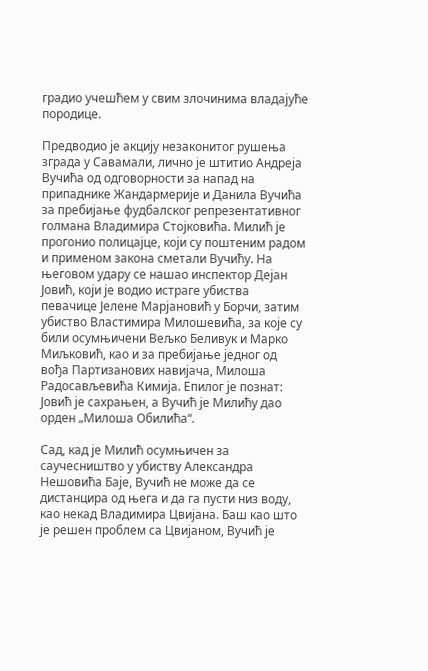градио учешћем у свим злочинима владајуће породице.

Предводио је акцију незаконитог рушења зграда у Савамали, лично је штитио Андреја Вучића од одговорности за напад на припаднике Жандармерије и Данила Вучића за пребијање фудбалског репрезентативног голмана Владимира Стојковића. Милић је прогонио полицајце, који су поштеним радом и применом закона сметали Вучићу. На његовом удару се нашао инспектор Дејан Јовић, који је водио истраге убиства певачице Јелене Марјановић у Борчи, затим убиство Властимира Милошевића, за које су били осумњичени Вељко Беливук и Марко Миљковић, као и за пребијање једног од вођа Партизанових навијача, Милоша Радосављевића Кимија. Епилог је познат: Јовић је сахрањен, а Вучић је Милићу дао орден „Милоша Обилића“.

Сад, кад је Милић осумњичен за саучесништво у убиству Александра Нешовића Баје, Вучић не може да се дистанцира од њега и да га пусти низ воду, као некад Владимира Цвијана. Баш као што је решен проблем са Цвијаном, Вучић је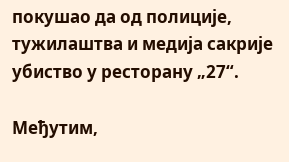покушао да од полиције, тужилаштва и медија сакрије убиство у ресторану „27“.

Међутим,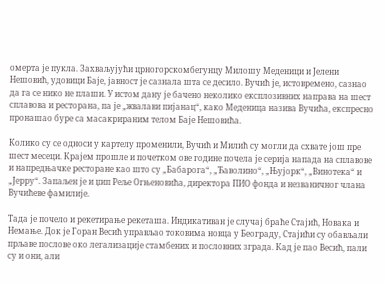омерта је пукла. Захваљујући црногорскомбегунцу Милошу Меденици и Јелени Нешовић, удовици Баје, јавност је сазнала шта се десило. Вучић је, истовремено, сазнао да га се нико не плаши. У истом дану је бачено неколико експлозивних направа на шест сплавова и ресторана, па је „жвалави пијанац“, како Меденица назива Вучића, експресно пронашао буре са масакрираним телом Баје Нешовића.

Колико су се односи у картелу променили, Вучић и Милић су могли да схвате још пре шест месеци. Крајем прошле и почетком ове године почела је серија напада на сплавове и напредњачке ресторане као што су „Бабарога“, „Ђаволино“, „Њујорк“, „Винотека“ и „Јеррy“. Запаљен је и џип Реље Огњеновића, директора ПИО фонда и незваничног члана Вучићеве фамилије.

Тада је почело и рекетирање рекеташа. Индикативан је случај браће Стајић, Новака и Немање. Док је Горан Весић управљао токовима новца у Београду, Стајићи су обављали прљаве послове око легализације стамбених и пословних зграда. Кад је пао Весић, пали су и они, али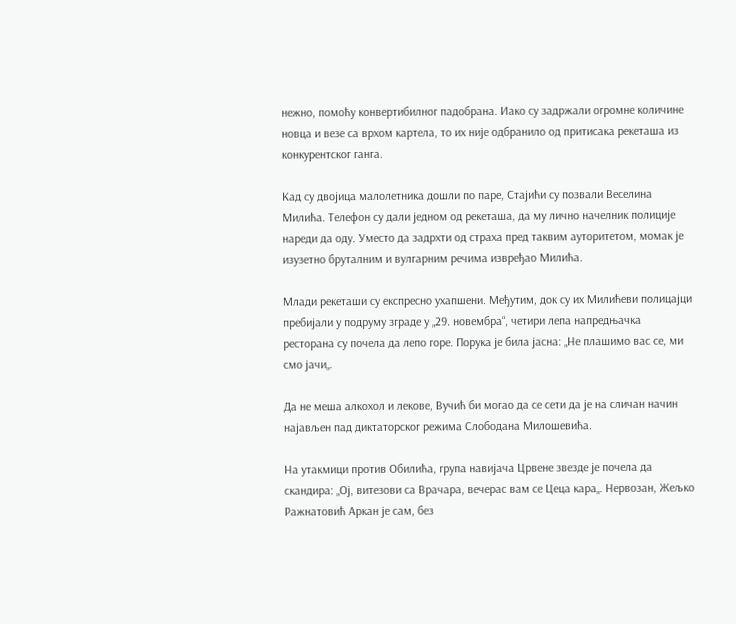нежно, помоћу конвертибилног падобрана. Иако су задржали огромне количине новца и везе са врхом картела, то их није одбранило од притисака рекеташа из конкурентског ганга.

Кад су двојица малолетника дошли по паре, Стајићи су позвали Веселина Милића. Телефон су дали једном од рекеташа, да му лично начелник полиције нареди да оду. Уместо да задрхти од страха пред таквим ауторитетом, момак је изузетно бруталним и вулгарним речима извређао Милића.

Млади рекеташи су експресно ухапшени. Међутим, док су их Милићеви полицајци пребијали у подруму зграде у „29. новембра“, четири лепа напредњачка ресторана су почела да лепо горе. Порука је била јасна: „Не плашимо вас се, ми смо јачи„.

Да не меша алкохол и лекове, Вучић би могао да се сети да је на сличан начин најављен пад диктаторског режима Слободана Милошевића.

На утакмици против Обилића, група навијача Црвене звезде је почела да скандира: „Ој, витезови са Врачара, вечерас вам се Цеца кара„. Нервозан, Жељко Ражнатовић Аркан је сам, без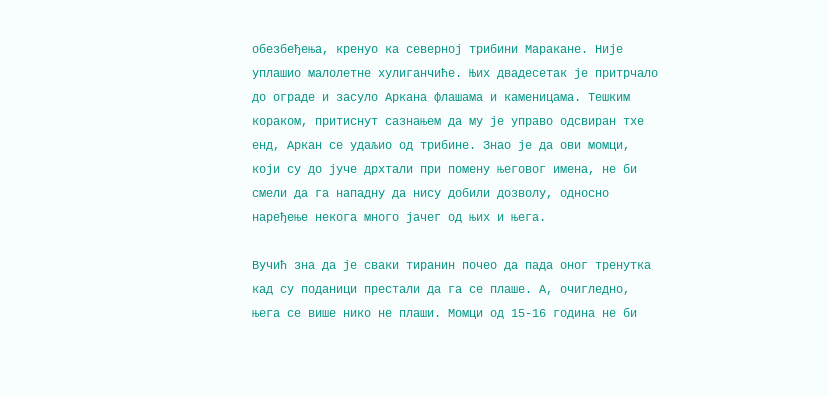обезбеђења, кренуо ка северној трибини Маракане. Није уплашио малолетне хулиганчиће. Њих двадесетак је притрчало до ограде и засуло Аркана флашама и каменицама. Тешким кораком, притиснут сазнањем да му је управо одсвиран тхе енд, Аркан се удаљио од трибине. Знао је да ови момци, који су до јуче дрхтали при помену његовог имена, не би смели да га нападну да нису добили дозволу, односно наређење некога много јачег од њих и њега.

Вучић зна да је сваки тиранин почео да пада оног тренутка кад су поданици престали да га се плаше. А, очигледно, њега се више нико не плаши. Момци од 15-16 година не би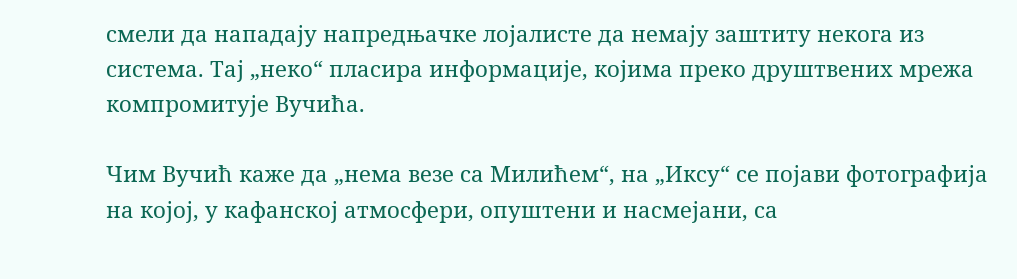смели да нападају напредњачке лојалисте да немају заштиту некога из система. Тај „неко“ пласира информације, којима преко друштвених мрежа компромитује Вучића.

Чим Вучић каже да „нема везе са Милићем“, на „Иксу“ се појави фотографија на којој, у кафанској атмосфери, опуштени и насмејани, са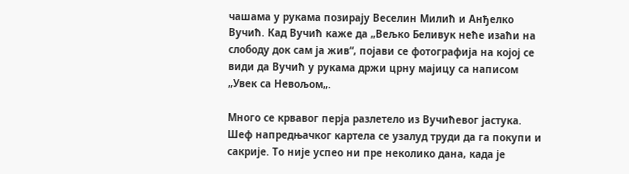чашама у рукама позирају Веселин Милић и Анђелко Вучић. Кад Вучић каже да „Вељко Беливук неће изаћи на слободу док сам ја жив“, појави се фотографија на којој се види да Вучић у рукама држи црну мајицу са написом „Увек са Невољом„.

Много се крвавог перја разлетело из Вучићевог јастука. Шеф напредњачког картела се узалуд труди да га покупи и сакрије. То није успео ни пре неколико дана, када је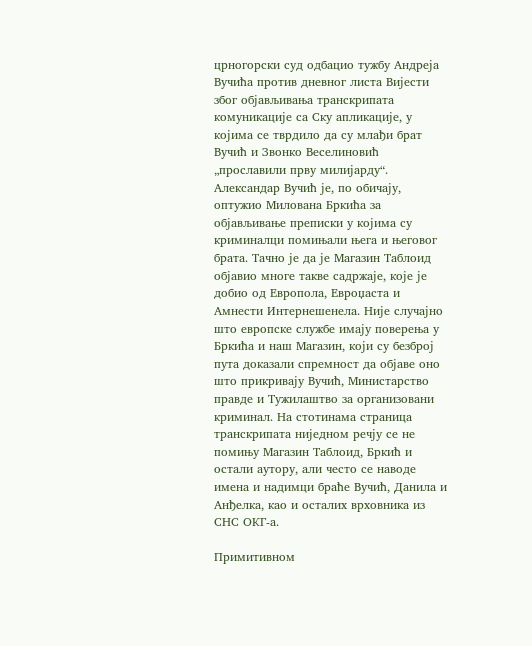црногорски суд одбацио тужбу Андреја Вучића против дневног листа Вијести због објављивања транскрипата комуникације са Скy апликације, у којима се тврдило да су млађи брат Вучић и Звонко Веселиновић „прославили прву милијарду“. Александар Вучић је, по обичају, оптужио Милована Бркића за објављивање преписки у којима су криминалци помињали њега и његовог брата. Тачно је да је Магазин Таблоид објавио многе такве садржаје, које је добио од Европола, Евроџаста и Амнести Интернешенела. Није случајно што европске службе имају поверења у Бркића и наш Магазин, који су безброј пута доказали спремност да објаве оно што прикривају Вучић, Министарство правде и Тужилаштво за организовани криминал. На стотинама страница транскрипата ниједном речју се не помињу Магазин Таблоид, Бркић и остали аутору, али често се наводе имена и надимци браће Вучић, Данила и Анђелка, као и осталих врховника из СНС ОКГ-а.

Примитивном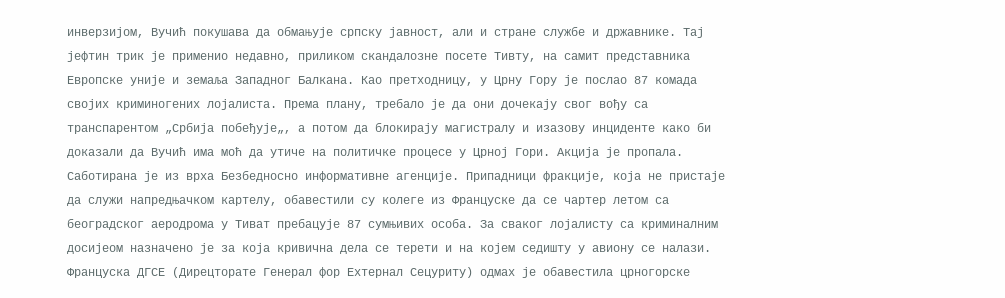инверзијом, Вучић покушава да обмањује српску јавност, али и стране службе и државнике. Тај јефтин трик је применио недавно, приликом скандалозне посете Тивту, на самит представника Европске уније и земаља Западног Балкана. Као претходницу, у Црну Гору је послао 87 комада својих криминогених лојалиста. Према плану, требало је да они дочекају свог вођу са транспарентом „Србија побеђује„, а потом да блокирају магистралу и изазову инциденте како би доказали да Вучић има моћ да утиче на политичке процесе у Црној Гори. Акција је пропала. Саботирана је из врха Безбедносно информативне агенције. Припадници фракције, која не пристаје да служи напредњачком картелу, обавестили су колеге из Француске да се чартер летом са београдског аеродрома у Тиват пребацује 87 сумњивих особа. За сваког лојалисту са криминалним досијеом назначено је за која кривична дела се терети и на којем седишту у авиону се налази. Француска ДГСЕ (Дирецторате Генерал фор Еxтернал Сецуритy) одмах је обавестила црногорске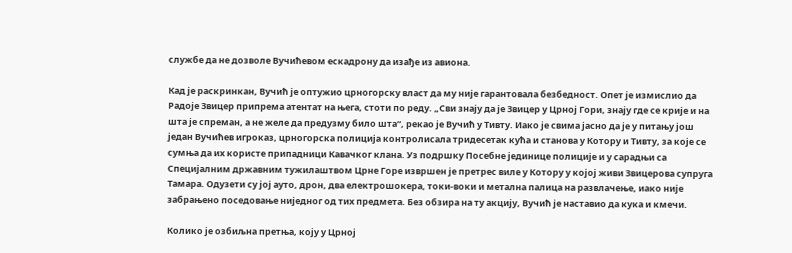службе да не дозволе Вучићевом ескадрону да изађе из авиона.

Кад је раскринкан, Вучић је оптужио црногорску власт да му није гарантовала безбедност. Опет је измислио да Радоје Звицер припрема атентат на њега, стоти по реду. „Сви знају да је Звицер у Црној Гори, знају где се крије и на шта је спреман, а не желе да предузму било шта“, рекао је Вучић у Тивту. Иако је свима јасно да је у питању још један Вучићев игроказ, црногорска полиција контролисала тридесетак кућа и станова у Котору и Тивту, за које се сумња да их користе припадници Кавачког клана. Уз подршку Посебне јединице полиције и у сарадњи са Специјалним државним тужилаштвом Црне Горе извршен је претрес виле у Котору у којој живи Звицерова супруга Тамара. Одузети су јој ауто, дрон, два електрошокера, токи-воки и метална палица на развлачење, иако није забрањено поседовање ниједног од тих предмета. Без обзира на ту акцију, Вучић је наставио да кука и кмечи.

Колико је озбиљна претња, коју у Црној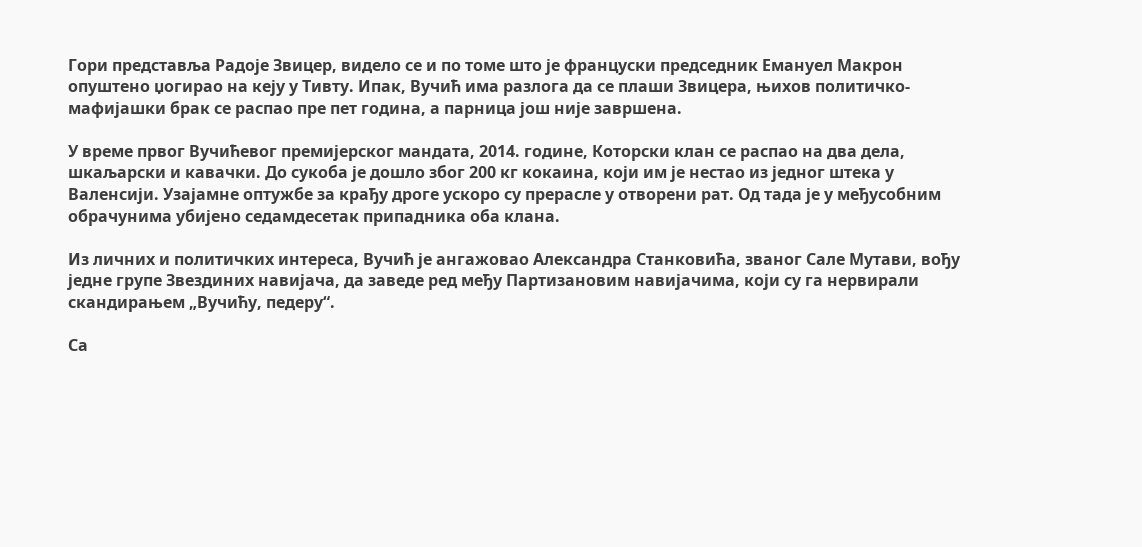Гори представља Радоје Звицер, видело се и по томе што је француски председник Емануел Макрон опуштено џогирао на кеју у Тивту. Ипак, Вучић има разлога да се плаши Звицера, њихов политичко-мафијашки брак се распао пре пет година, а парница још није завршена.

У време првог Вучићевог премијерског мандата, 2014. године, Которски клан се распао на два дела, шкаљарски и кавачки. До сукоба је дошло због 200 кг кокаина, који им је нестао из једног штека у Валенсији. Узајамне оптужбе за крађу дроге ускоро су прерасле у отворени рат. Од тада је у међусобним обрачунима убијено седамдесетак припадника оба клана.

Из личних и политичких интереса, Вучић је ангажовао Александра Станковића, званог Сале Мутави, вођу једне групе Звездиних навијача, да заведе ред међу Партизановим навијачима, који су га нервирали скандирањем „Вучићу, педеру“.

Са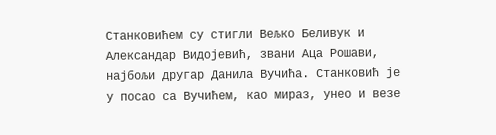Станковићем су стигли Вељко Беливук и Александар Видојевић, звани Аца Рошави, најбољи другар Данила Вучића. Станковић је у посао са Вучићем, као мираз, унео и везе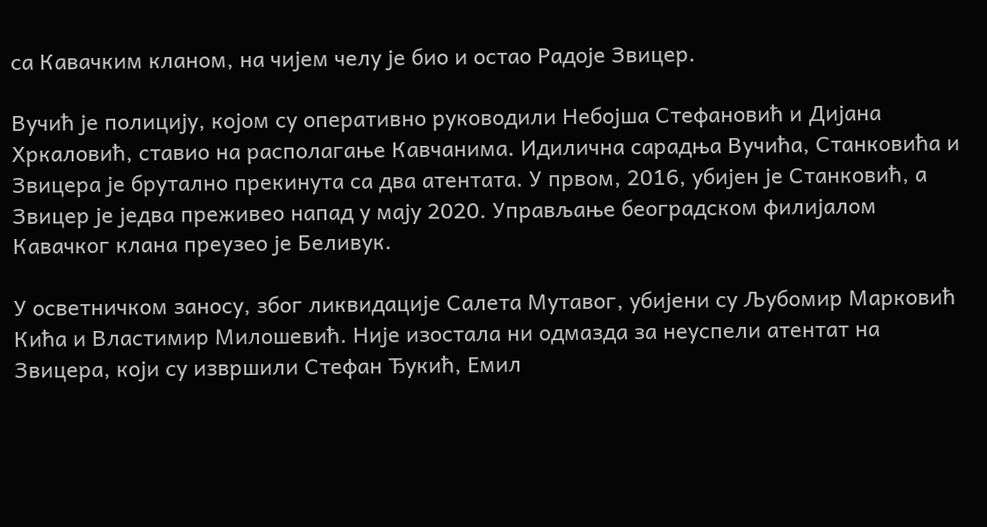са Кавачким кланом, на чијем челу је био и остао Радоје Звицер.

Вучић је полицију, којом су оперативно руководили Небојша Стефановић и Дијана Хркаловић, ставио на располагање Кавчанима. Идилична сарадња Вучића, Станковића и Звицера је брутално прекинута са два атентата. У првом, 2016, убијен је Станковић, а Звицер је једва преживео напад у мају 2020. Управљање београдском филијалом Кавачког клана преузео је Беливук.

У осветничком заносу, због ликвидације Салета Мутавог, убијени су Љубомир Марковић Кића и Властимир Милошевић. Није изостала ни одмазда за неуспели атентат на Звицера, који су извршили Стефан Ђукић, Емил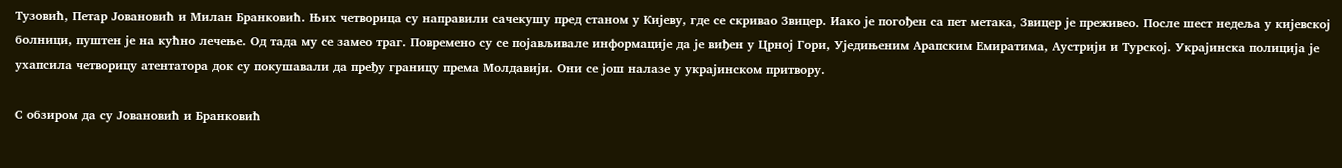Тузовић, Петар Јовановић и Милан Бранковић. Њих четворица су направили сачекушу пред станом у Кијеву, где се скривао Звицер. Иако је погођен са пет метака, Звицер је преживео. После шест недеља у кијевској болници, пуштен је на кућно лечење. Од тада му се замео траг. Повремено су се појављивале информације да је виђен у Црној Гори, Уједињеним Арапским Емиратима, Аустрији и Турској. Украјинска полиција је ухапсила четворицу атентатора док су покушавали да пређу границу према Молдавији. Они се још налазе у украјинском притвору.

С обзиром да су Јовановић и Бранковић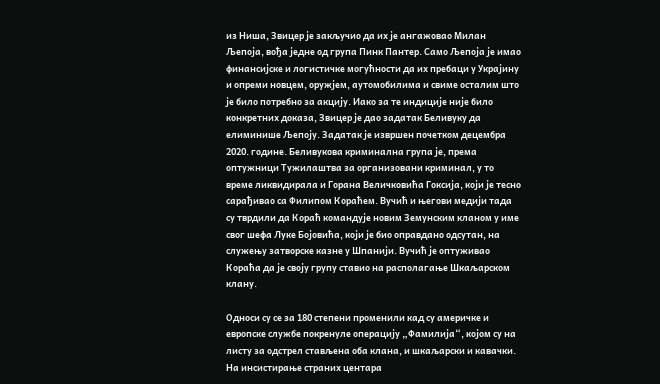из Ниша, Звицер је закључио да их је ангажовао Милан Љепоја, вођа једне од група Пинк Пантер. Само Љепоја је имао финансијске и логистичке могућности да их пребаци у Украјину и опреми новцем, оружјем, аутомобилима и свиме осталим што је било потребно за акцију. Иако за те индиције није било конкретних доказа, Звицер је дао задатак Беливуку да елиминише Љепоју. Задатак је извршен почетком децембра 2020. године. Беливукова криминална група је, према оптужници Тужилаштва за организовани криминал, у то време ликвидирала и Горана Величковића Гоксија, који је тесно сарађивао са Филипом Кораћем. Вучић и његови медији тада су тврдили да Кораћ командује новим Земунским кланом у име свог шефа Луке Бојовића, који је био оправдано одсутан, на служењу затворске казне у Шпанији. Вучић је оптуживао Кораћа да је своју групу ставио на располагање Шкаљарском клану.

Односи су се за 180 степени променили кад су америчке и европске службе покренуле операцију „Фамилија“, којом су на листу за одстрел стављена оба клана, и шкаљарски и кавачки. На инсистирање страних центара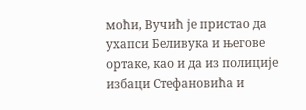моћи, Вучић је пристао да ухапси Беливука и његове ортаке, као и да из полиције избаци Стефановића и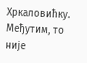Хркаловићку. Међутим, то није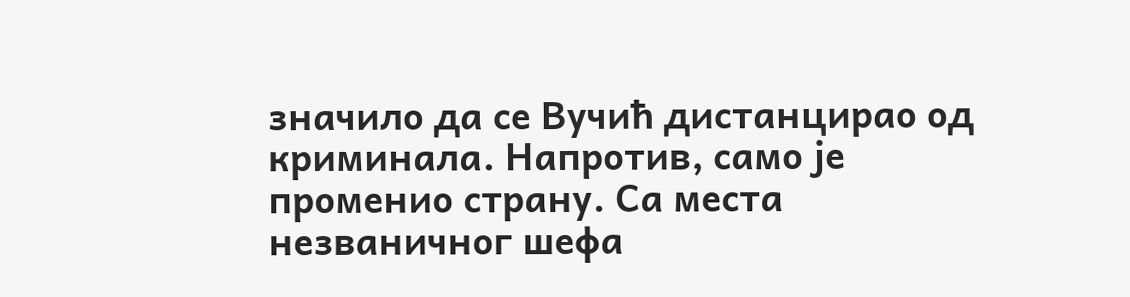значило да се Вучић дистанцирао од криминала. Напротив, само је променио страну. Са места незваничног шефа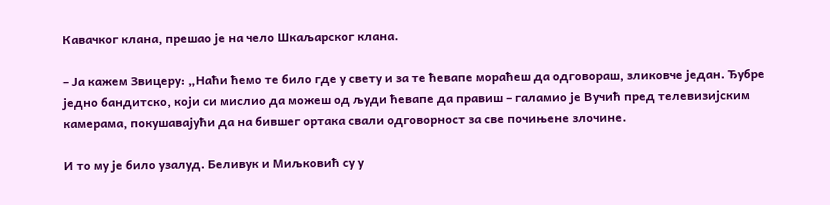Кавачког клана, прешао је на чело Шкаљарског клана.

– Ја кажем Звицеру: „Наћи ћемо те било где у свету и за те ћевапе мораћеш да одговораш, зликовче један. Ђубре једно бандитско, који си мислио да можеш од људи ћевапе да правиш – галамио је Вучић пред телевизијским камерама, покушавајући да на бившег ортака свали одговорност за све почињене злочине.

И то му је било узалуд. Беливук и Миљковић су у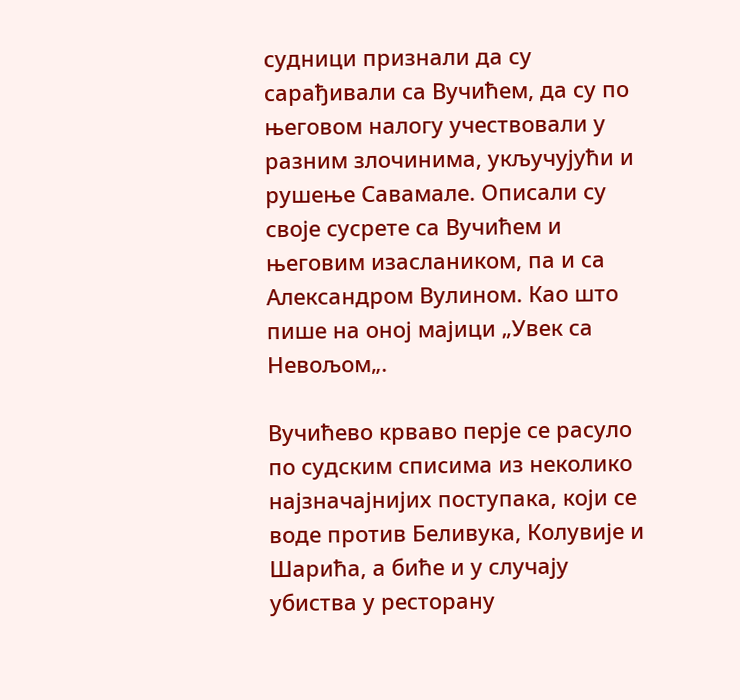судници признали да су сарађивали са Вучићем, да су по његовом налогу учествовали у разним злочинима, укључујући и рушење Савамале. Описали су своје сусрете са Вучићем и његовим изаслаником, па и са Александром Вулином. Као што пише на оној мајици „Увек са Невољом„.

Вучићево крваво перје се расуло по судским списима из неколико најзначајнијих поступака, који се воде против Беливука, Колувије и Шарића, а биће и у случају убиства у ресторану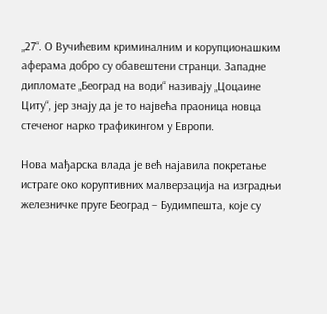„27“. О Вучићевим криминалним и корупционашким аферама добро су обавештени странци. Западне дипломате „Београд на води“ називају „Цоцаине Цитy“, јер знају да је то највећа праоница новца стеченог нарко трафикингом у Европи.

Нова мађарска влада је већ најавила покретање истраге око коруптивних малверзација на изградњи железничке пруге Београд – Будимпешта, које су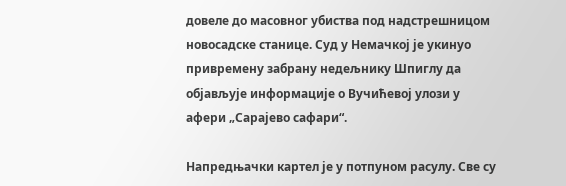довеле до масовног убиства под надстрешницом новосадске станице. Суд у Немачкој је укинуо привремену забрану недељнику Шпиглу да објављује информације о Вучићевој улози у афери „Сарајево сафари“.

Напредњачки картел је у потпуном расулу. Све су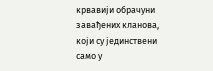крвавији обрачуни завађених кланова, који су јединствени само у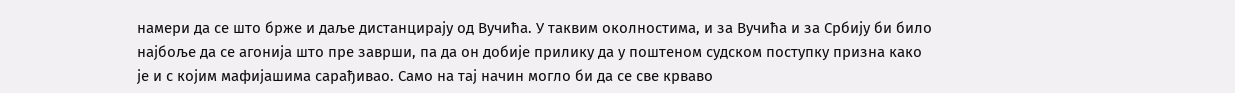намери да се што брже и даље дистанцирају од Вучића. У таквим околностима, и за Вучића и за Србију би било најбоље да се агонија што пре заврши, па да он добије прилику да у поштеном судском поступку призна како је и с којим мафијашима сарађивао. Само на тај начин могло би да се све крваво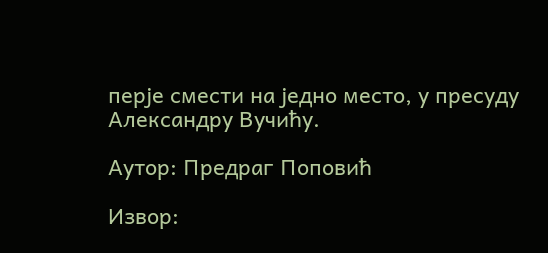перје смести на једно место, у пресуду Александру Вучићу.

Аутор: Предраг Поповић

Извор: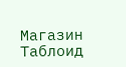Магазин Таблоид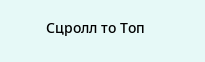Сцролл то Топ